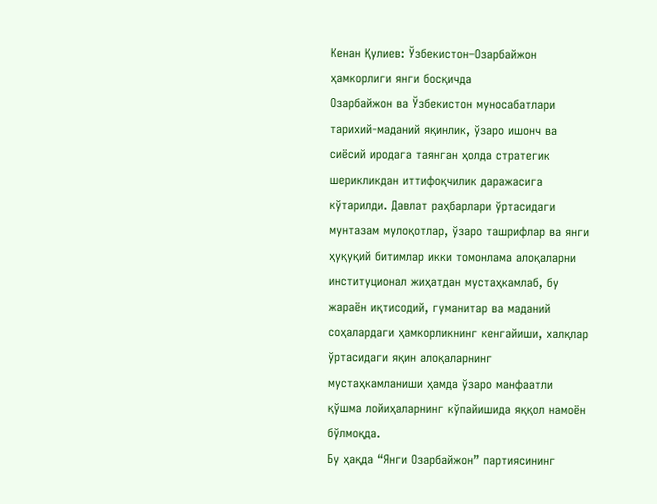Кенан Қулиев: Ўзбекистон–Озарбайжон ҳамкорлиги янги босқичда
Озарбайжон ва Ўзбекистон муносабатлари тарихий-маданий яқинлик, ўзаро ишонч ва сиёсий иродага таянган ҳолда стратегик шерикликдан иттифоқчилик даражасига кўтарилди. Давлат раҳбарлари ўртасидаги мунтазам мулоқотлар, ўзаро ташрифлар ва янги ҳуқуқий битимлар икки томонлама алоқаларни институционал жиҳатдан мустаҳкамлаб, бу жараён иқтисодий, гуманитар ва маданий соҳалардаги ҳамкорликнинг кенгайиши, халқлар ўртасидаги яқин алоқаларнинг мустаҳкамланиши ҳамда ўзаро манфаатли қўшма лойиҳаларнинг кўпайишида яққол намоён бўлмоқда.
Бу ҳақда “Янги Озарбайжон” партиясининг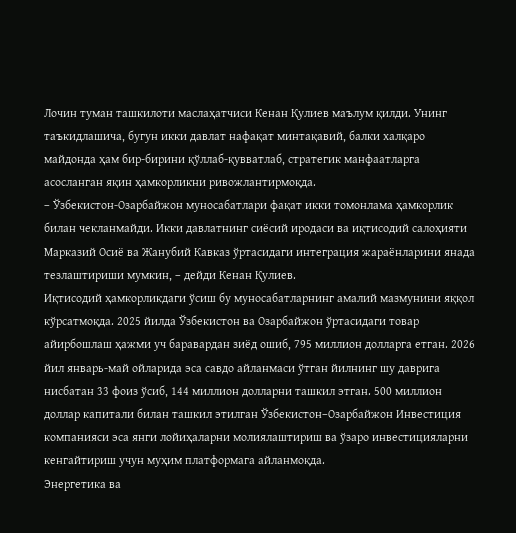Лочин туман ташкилоти маслаҳатчиси Кенан Қулиев маълум қилди. Унинг таъкидлашича, бугун икки давлат нафақат минтақавий, балки халқаро майдонда ҳам бир-бирини қўллаб-қувватлаб, стратегик манфаатларга асосланган яқин ҳамкорликни ривожлантирмоқда.
– Ўзбекистон-Озарбайжон муносабатлари фақат икки томонлама ҳамкорлик билан чекланмайди. Икки давлатнинг сиёсий иродаси ва иқтисодий салоҳияти Марказий Осиё ва Жанубий Кавказ ўртасидаги интеграция жараёнларини янада тезлаштириши мумкин, – дейди Кенан Қулиев.
Иқтисодий ҳамкорликдаги ўсиш бу муносабатларнинг амалий мазмунини яққол кўрсатмоқда. 2025 йилда Ўзбекистон ва Озарбайжон ўртасидаги товар айирбошлаш ҳажми уч баравардан зиёд ошиб, 795 миллион долларга етган. 2026 йил январь-май ойларида эса савдо айланмаси ўтган йилнинг шу даврига нисбатан 33 фоиз ўсиб, 144 миллион долларни ташкил этган. 500 миллион доллар капитали билан ташкил этилган Ўзбекистон–Озарбайжон Инвестиция компанияси эса янги лойиҳаларни молиялаштириш ва ўзаро инвестицияларни кенгайтириш учун муҳим платформага айланмоқда.
Энергетика ва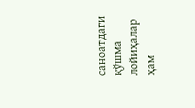саноатдаги қўшма лойиҳалар ҳам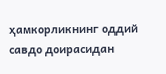ҳамкорликнинг оддий савдо доирасидан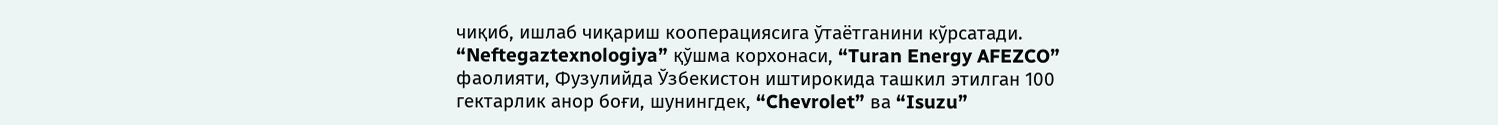чиқиб, ишлаб чиқариш кооперациясига ўтаётганини кўрсатади. “Neftegaztexnologiya” қўшма корхонаси, “Turan Energy AFEZCO” фаолияти, Фузулийда Ўзбекистон иштирокида ташкил этилган 100 гектарлик анор боғи, шунингдек, “Chevrolet” ва “Isuzu”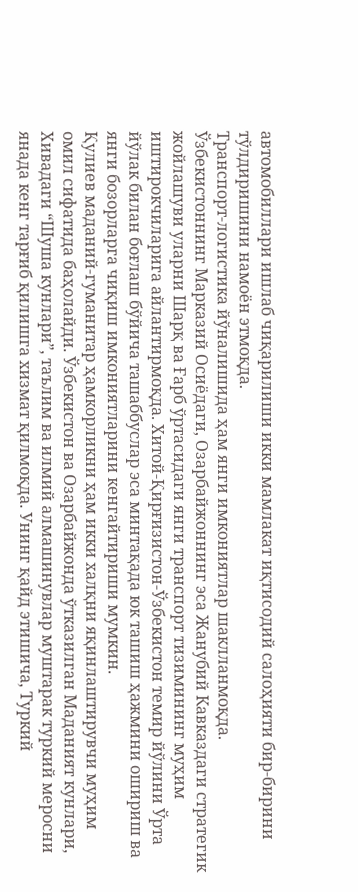автомобиллари ишлаб чиқарилиши икки мамлакат иқтисодий салоҳияти бир-бирини тўлдиришини намоён этмоқда.
Транспорт-логистика йўналишида ҳам янги имкониятлар шаклланмоқда. Ўзбекистоннинг Марказий Осиёдаги, Озарбайжоннинг эса Жанубий Кавказдаги стратегик жойлашуви уларни Шарқ ва Ғарб ўртасидаги янги транспорт тизимининг муҳим иштирокчиларига айлантирмоқда. Хитой-Қирғизистон-Ўзбекистон темир йўлини Ўрта йўлак билан боғлаш бўйича ташаббуслар эса минтақада юк ташиш ҳажмини ошириш ва янги бозорларга чиқиш имкониятларини кенгайтириши мумкин.
Қулиев маданий-гуманитар ҳамкорликни ҳам икки халқни яқинлаштирувчи муҳим омил сифатида баҳолайди. Ўзбекистон ва Озарбайжонда ўтказилган Маданият кунлари, Хивадаги “Шуша кунлари”, таълим ва илмий алмашинувлар муштарак туркий меросни янада кенг тарғиб қилишга хизмат қилмоқда. Унинг қайд этишича, Туркий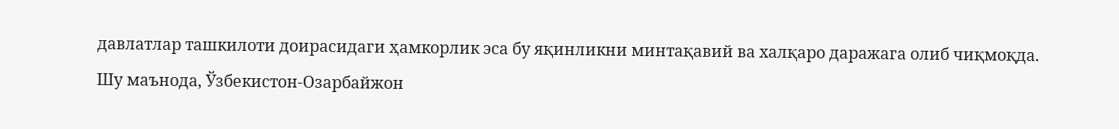давлатлар ташкилоти доирасидаги ҳамкорлик эса бу яқинликни минтақавий ва халқаро даражага олиб чиқмоқда.
Шу маънода, Ўзбекистон-Озарбайжон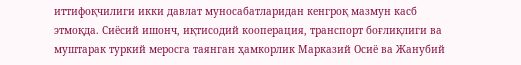иттифоқчилиги икки давлат муносабатларидан кенгроқ мазмун касб этмоқда. Сиёсий ишонч, иқтисодий кооперация, транспорт боғлиқлиги ва муштарак туркий меросга таянган ҳамкорлик Марказий Осиё ва Жанубий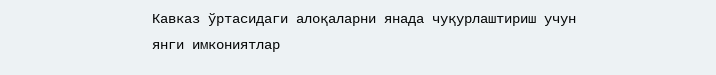Кавказ ўртасидаги алоқаларни янада чуқурлаштириш учун янги имкониятлар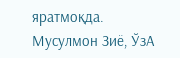яратмоқда.
Мусулмон Зиё, ЎзА